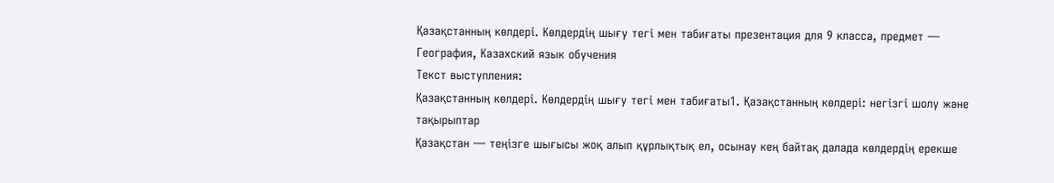Қазақстанның көлдері. Көлдердің шығу тегі мен табиғаты презентация для 9 класса, предмет — География, Казахский язык обучения
Текст выступления:
Қазақстанның көлдері. Көлдердің шығу тегі мен табиғаты1. Қазақстанның көлдері: негізгі шолу және тақырыптар
Қазақстан — теңізге шығысы жоқ алып құрлықтық ел, осынау кең байтақ далада көлдердің ерекше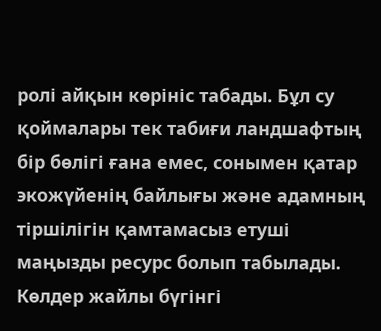ролі айқын көрініс табады. Бұл су қоймалары тек табиғи ландшафтың бір бөлігі ғана емес, сонымен қатар экожүйенің байлығы және адамның тіршілігін қамтамасыз етуші маңызды ресурс болып табылады. Көлдер жайлы бүгінгі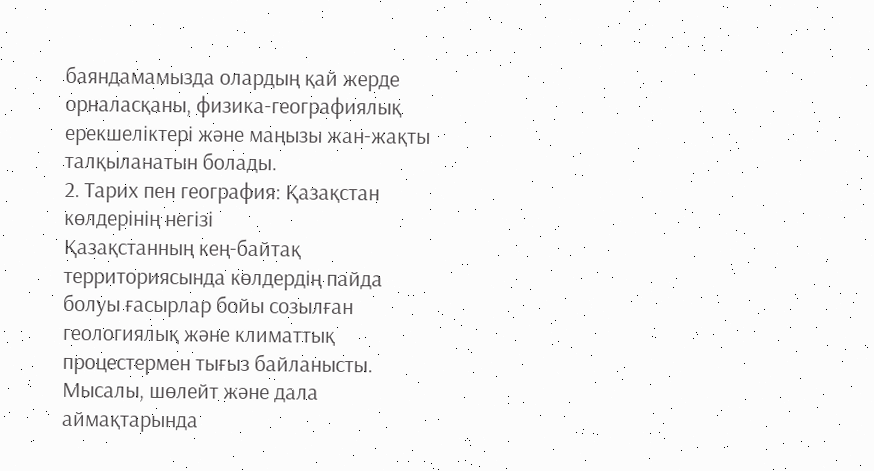баяндамамызда олардың қай жерде орналасқаны, физика-географиялық ерекшеліктері және маңызы жан-жақты талқыланатын болады.
2. Тарих пен география: Қазақстан көлдерінің негізі
Қазақстанның кең-байтақ территориясында көлдердің пайда болуы ғасырлар бойы созылған геологиялық және климаттық процестермен тығыз байланысты. Мысалы, шөлейт және дала аймақтарында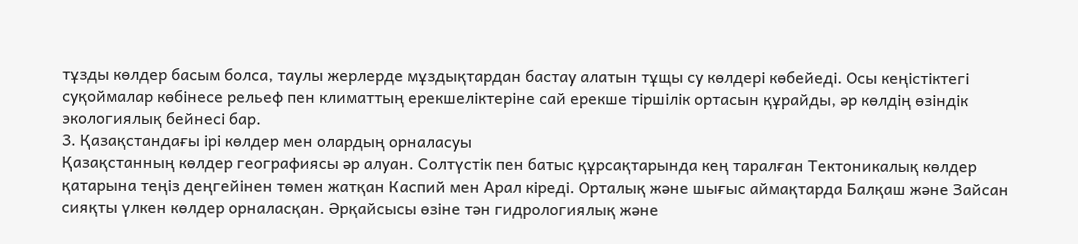тұзды көлдер басым болса, таулы жерлерде мұздықтардан бастау алатын тұщы су көлдері көбейеді. Осы кеңістіктегі суқоймалар көбінесе рельеф пен климаттың ерекшеліктеріне сай ерекше тіршілік ортасын құрайды, әр көлдің өзіндік экологиялық бейнесі бар.
3. Қазақстандағы ірі көлдер мен олардың орналасуы
Қазақстанның көлдер географиясы әр алуан. Солтүстік пен батыс құрсақтарында кең таралған Тектоникалық көлдер қатарына теңіз деңгейінен төмен жатқан Каспий мен Арал кіреді. Орталық және шығыс аймақтарда Балқаш және Зайсан сияқты үлкен көлдер орналасқан. Әрқайсысы өзіне тән гидрологиялық және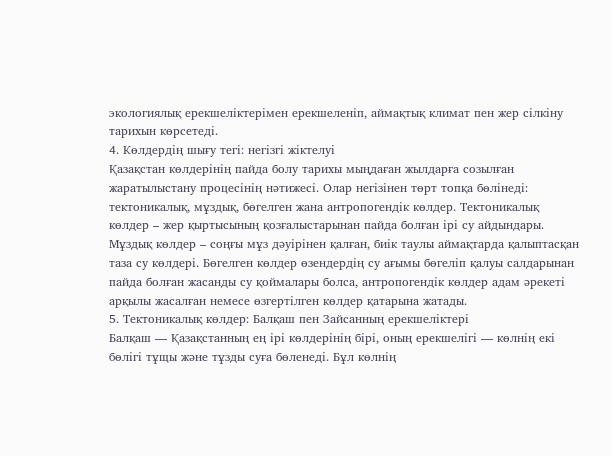экологиялық ерекшеліктерімен ерекшеленіп, аймақтық климат пен жер сілкіну тарихын көрсетеді.
4. Көлдердің шығу тегі: негізгі жіктелуі
Қазақстан көлдерінің пайда болу тарихы мыңдаған жылдарға созылған жаратылыстану процесінің нәтижесі. Олар негізінен төрт топқа бөлінеді: тектоникалық, мұздық, бөгелген жана антропогендік көлдер. Тектоникалық көлдер – жер қыртысының қозғалыстарынан пайда болған ірі су айдындары. Мұздық көлдер – соңғы мұз дәуірінен қалған, биік таулы аймақтарда қалыптасқан таза су көлдері. Бөгелген көлдер өзендердің су ағымы бөгеліп қалуы салдарынан пайда болған жасанды су қоймалары болса, антропогендік көлдер адам әрекеті арқылы жасалған немесе өзгертілген көлдер қатарына жатады.
5. Тектоникалық көлдер: Балқаш пен Зайсанның ерекшеліктері
Балқаш — Қазақстанның ең ірі көлдерінің бірі, оның ерекшелігі — көлнің екі бөлігі тұщы және тұзды суға бөленеді. Бұл көлнің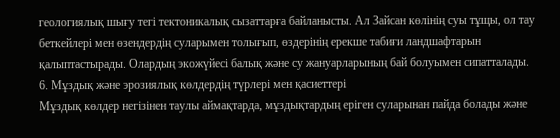геологиялық шығу тегі тектоникалық сызаттарға байланысты. Ал Зайсан көлінің суы тұщы, ол тау беткейлері мен өзендердің суларымен толығып, өздерінің ерекше табиғи ландшафтарын қалыптастырады. Олардың экожүйесі балық және су жануарларының бай болуымен сипатталады.
6. Мұздық және эрозиялық көлдердің түрлері мен қасиеттері
Мұздық көлдер негізінен таулы аймақтарда, мұздықтардың еріген суларынан пайда болады және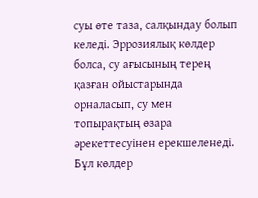суы өте таза, салқындау болып келеді. Эррозиялық көлдер болса, су ағысының терең қазған ойыстарында орналасып, су мен топырақтың өзара әрекеттесуінен ерекшеленеді. Бұл көлдер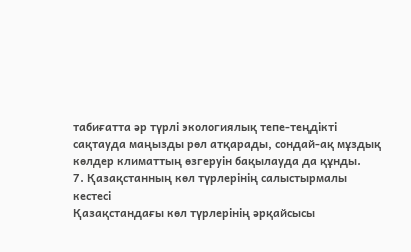табиғатта әр түрлі экологиялық тепе-теңдікті сақтауда маңызды рөл атқарады, сондай-ақ мұздық көлдер климаттың өзгеруін бақылауда да құнды.
7. Қазақстанның көл түрлерінің салыстырмалы кестесі
Қазақстандағы көл түрлерінің әрқайсысы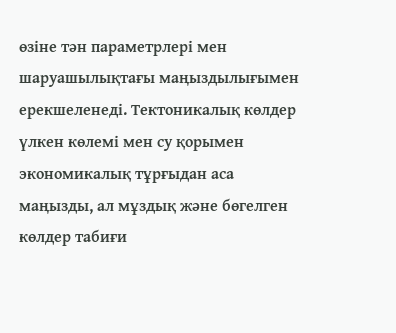өзіне тән параметрлері мен шаруашылықтағы маңыздылығымен ерекшеленеді. Тектоникалық көлдер үлкен көлемі мен су қорымен экономикалық тұрғыдан аса маңызды, ал мұздық және бөгелген көлдер табиғи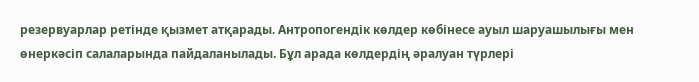резервуарлар ретінде қызмет атқарады. Антропогендік көлдер көбінесе ауыл шаруашылығы мен өнеркәсіп салаларында пайдаланылады. Бұл арада көлдердің әралуан түрлері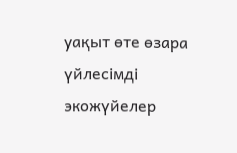уақыт өте өзара үйлесімді экожүйелер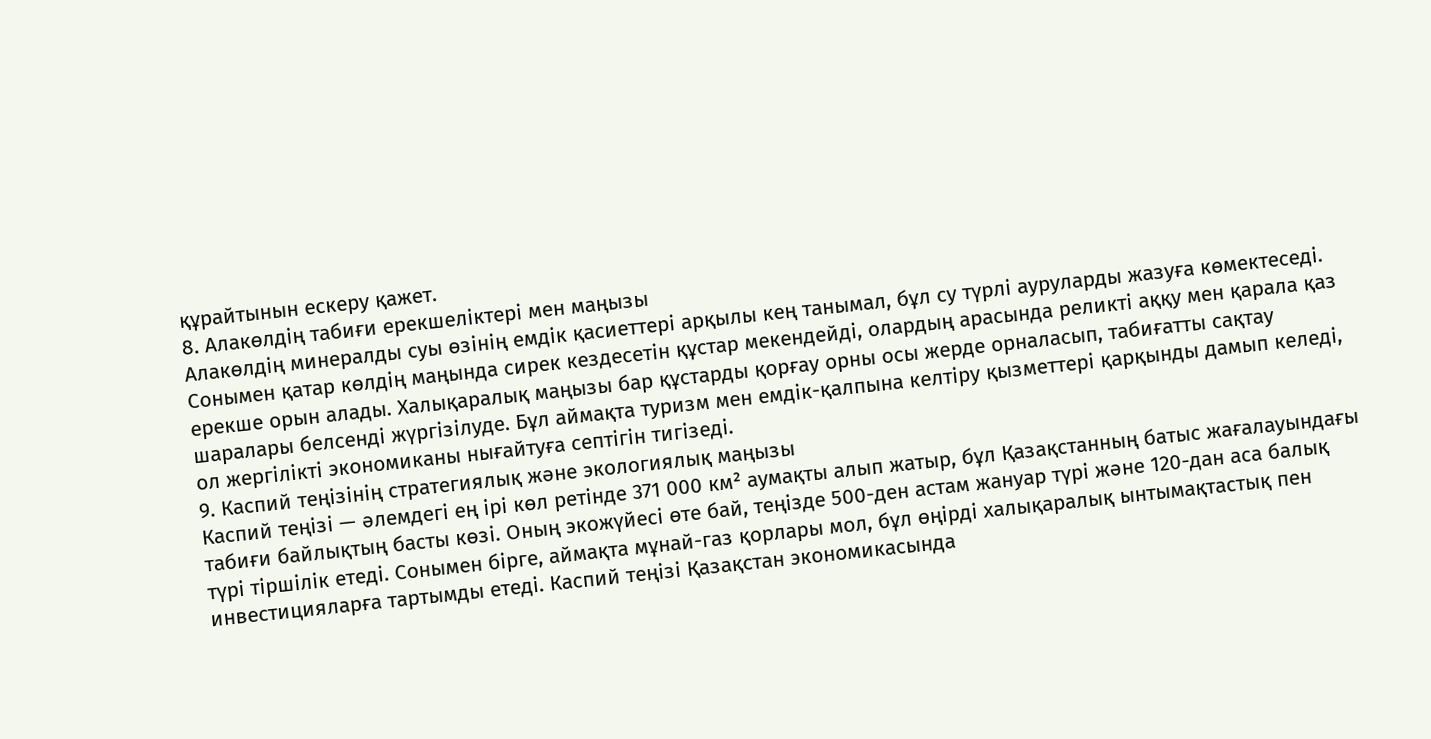құрайтынын ескеру қажет.
8. Алакөлдің табиғи ерекшеліктері мен маңызы
Алакөлдің минералды суы өзінің емдік қасиеттері арқылы кең танымал, бұл су түрлі ауруларды жазуға көмектеседі. Сонымен қатар көлдің маңында сирек кездесетін құстар мекендейді, олардың арасында реликті аққу мен қарала қаз ерекше орын алады. Халықаралық маңызы бар құстарды қорғау орны осы жерде орналасып, табиғатты сақтау шаралары белсенді жүргізілуде. Бұл аймақта туризм мен емдік-қалпына келтіру қызметтері қарқынды дамып келеді, ол жергілікті экономиканы нығайтуға септігін тигізеді.
9. Каспий теңізінің стратегиялық және экологиялық маңызы
Каспий теңізі — әлемдегі ең ірі көл ретінде 371 000 км² аумақты алып жатыр, бұл Қазақстанның батыс жағалауындағы табиғи байлықтың басты көзі. Оның экожүйесі өте бай, теңізде 500-ден астам жануар түрі және 120-дан аса балық түрі тіршілік етеді. Сонымен бірге, аймақта мұнай-газ қорлары мол, бұл өңірді халықаралық ынтымақтастық пен инвестицияларға тартымды етеді. Каспий теңізі Қазақстан экономикасында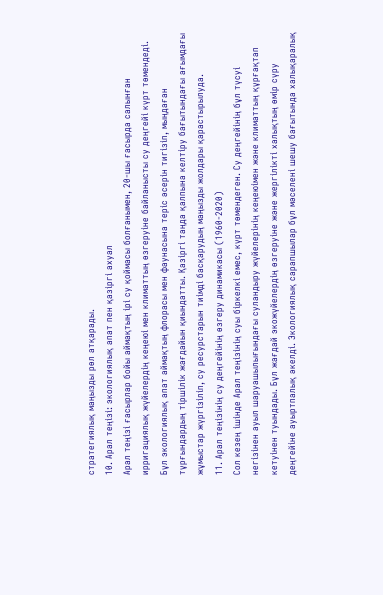стратегиялық маңызды рөл атқарады.
10. Арал теңізі: экологиялық апат пен қазіргі ахуал
Арал теңізі ғасырлар бойы аймақтың ірі су қоймасы болғанымен, 20-шы ғасырда салынған ирригациялық жүйелердің кеңеюі мен климаттың өзгеруіне байланысты су деңгейі күрт төмендеді. Бұл экологиялық апат аймақтың флорасы мен фаунасына теріс әсерін тигізіп, мыңдаған тұрғындардың тіршілік жағдайын қиындатты. Қазіргі таңда қалпына келтіру бағытындағы ағымдағы жұмыстар жүргізіліп, су ресурстарын тиімді басқарудың маңызды жолдары қарастырылуда.
11. Арал теңізінің су деңгейінің өзгеру динамикасы (1960-2020)
Сол кезең ішінде Арал теңізінің суы біркелкі емес, күрт төмендеген. Су деңгейінің бұл түсуі негізінен ауыл шаруашылығындағы суландыру жүйелерінің кеңеюімен және климаттың құрғақтап кетуінен туындады. Бұл жағдай экожүйелердің өзгеруіне және жергілікті халықтың өмір сүру деңгейіне ауыртпалық әкелді. Экологиялық сарапшылар бұл мәселені шешу бағытында халықаралық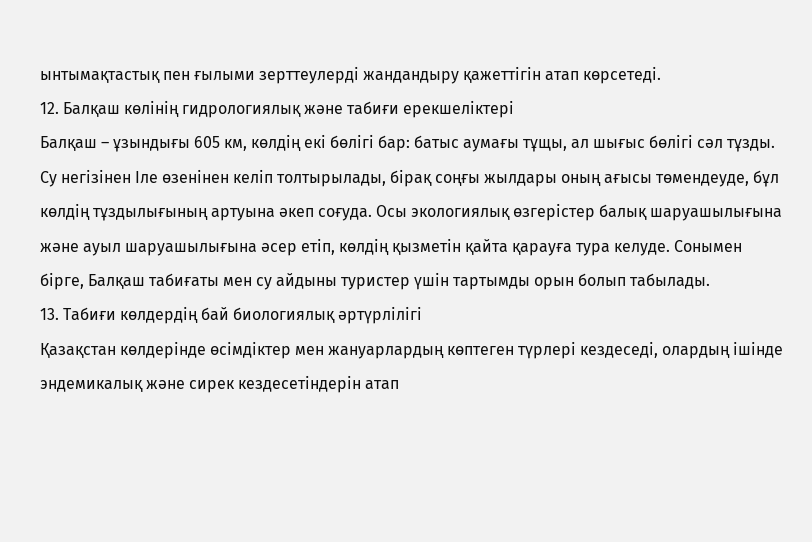ынтымақтастық пен ғылыми зерттеулерді жандандыру қажеттігін атап көрсетеді.
12. Балқаш көлінің гидрологиялық және табиғи ерекшеліктері
Балқаш – ұзындығы 605 км, көлдің екі бөлігі бар: батыс аумағы тұщы, ал шығыс бөлігі сәл тұзды. Су негізінен Іле өзенінен келіп толтырылады, бірақ соңғы жылдары оның ағысы төмендеуде, бұл көлдің тұздылығының артуына әкеп соғуда. Осы экологиялық өзгерістер балық шаруашылығына және ауыл шаруашылығына әсер етіп, көлдің қызметін қайта қарауға тура келуде. Сонымен бірге, Балқаш табиғаты мен су айдыны туристер үшін тартымды орын болып табылады.
13. Табиғи көлдердің бай биологиялық әртүрлілігі
Қазақстан көлдерінде өсімдіктер мен жануарлардың көптеген түрлері кездеседі, олардың ішінде эндемикалық және сирек кездесетіндерін атап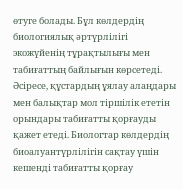өтуге болады. Бұл көлдердің биологиялық әртүрлілігі экожүйенің тұрақтылығы мен табиғаттың байлығын көрсетеді. Әсіресе, құстардың ұялау алаңдары мен балықтар мол тіршілік ететін орындары табиғатты қорғауды қажет етеді. Биологтар көлдердің биоалуантүрлілігін сақтау үшін кешенді табиғатты қорғау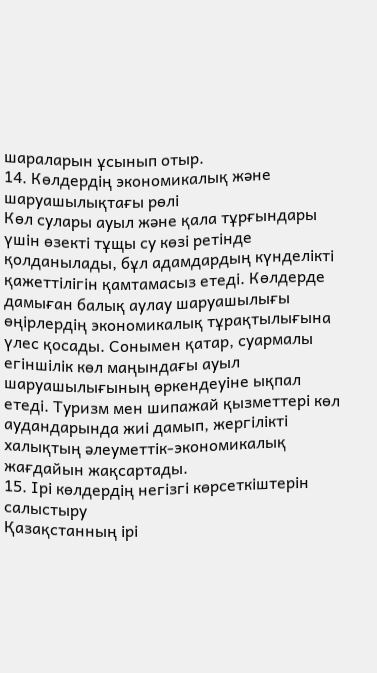шараларын ұсынып отыр.
14. Көлдердің экономикалық және шаруашылықтағы рөлі
Көл сулары ауыл және қала тұрғындары үшін өзекті тұщы су көзі ретінде қолданылады, бұл адамдардың күнделікті қажеттілігін қамтамасыз етеді. Көлдерде дамыған балық аулау шаруашылығы өңірлердің экономикалық тұрақтылығына үлес қосады. Сонымен қатар, суармалы егіншілік көл маңындағы ауыл шаруашылығының өркендеуіне ықпал етеді. Туризм мен шипажай қызметтері көл аудандарында жиі дамып, жергілікті халықтың әлеуметтік-экономикалық жағдайын жақсартады.
15. Ірі көлдердің негізгі көрсеткіштерін салыстыру
Қазақстанның ірі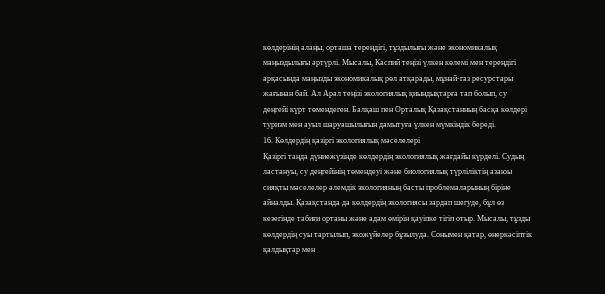көлдерінің алаңы, орташа тереңдігі, тұздылығы және экономикалық маңыздылығы әртүрлі. Мысалы, Каспий теңізі үлкен көлемі мен тереңдігі арқасында маңызды экономикалық рөл атқарады, мұнай-газ ресурстары жағынан бай. Ал Арал теңізі экологиялық қиындықтарға тап болып, су деңгейі күрт төмендеген. Балқаш пен Орталық Қазақстанның басқа көлдері туризм мен ауыл шаруашылығын дамытуға үлкен мүмкіндік береді.
16. Көлдердің қазіргі экологиялық мәселелері
Қазіргі таңда дүниежүзінде көлдердің экологиялық жағдайы күрделі. Судың ластануы, су деңгейінің төмендеуі және биологиялық түрліліктің азаюы сияқты мәселелер әлемдік экологияның басты проблемаларының біріне айналды. Қазақстанда да көлдердің экологиясы зардап шегуде, бұл өз кезегінде табиғи ортаны және адам өмірін қауіпке тігіп отыр. Мысалы, тұзды көлдердің суы тартылып, экожүйелер бұзылуда. Сонымен қатар, өнеркәсіптік қалдықтар мен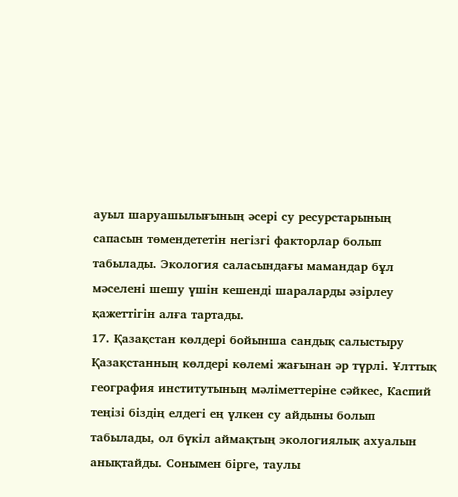ауыл шаруашылығының әсері су ресурстарының сапасын төмендететін негізгі факторлар болып табылады. Экология саласындағы мамандар бұл мәселені шешу үшін кешенді шараларды әзірлеу қажеттігін алға тартады.
17. Қазақстан көлдері бойынша сандық салыстыру
Қазақстанның көлдері көлемі жағынан әр түрлі. Ұлттық география институтының мәліметтеріне сәйкес, Каспий теңізі біздің елдегі ең үлкен су айдыны болып табылады, ол бүкіл аймақтың экологиялық ахуалын анықтайды. Сонымен бірге, таулы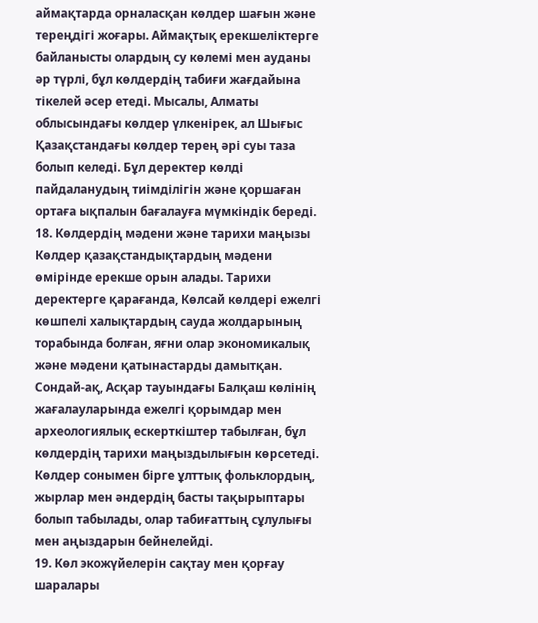аймақтарда орналасқан көлдер шағын және тереңдігі жоғары. Аймақтық ерекшеліктерге байланысты олардың су көлемі мен ауданы әр түрлі, бұл көлдердің табиғи жағдайына тікелей әсер етеді. Мысалы, Алматы облысындағы көлдер үлкенірек, ал Шығыс Қазақстандағы көлдер терең әрі суы таза болып келеді. Бұл деректер көлді пайдаланудың тиімділігін және қоршаған ортаға ықпалын бағалауға мүмкіндік береді.
18. Көлдердің мәдени және тарихи маңызы
Көлдер қазақстандықтардың мәдени өмірінде ерекше орын алады. Тарихи деректерге қарағанда, Көлсай көлдері ежелгі көшпелі халықтардың сауда жолдарының торабында болған, яғни олар экономикалық және мәдени қатынастарды дамытқан. Сондай-ақ, Асқар тауындағы Балқаш көлінің жағалауларында ежелгі қорымдар мен археологиялық ескерткіштер табылған, бұл көлдердің тарихи маңыздылығын көрсетеді. Көлдер сонымен бірге ұлттық фольклордың, жырлар мен әндердің басты тақырыптары болып табылады, олар табиғаттың сұлулығы мен аңыздарын бейнелейді.
19. Көл экожүйелерін сақтау мен қорғау шаралары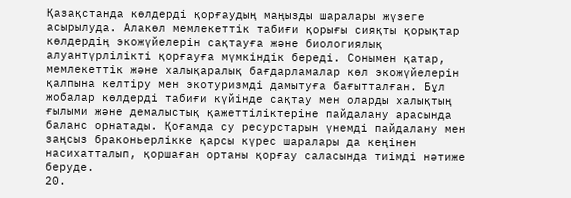Қазақстанда көлдерді қорғаудың маңызды шаралары жүзеге асырылуда. Алакөл мемлекеттік табиғи қорығы сияқты қорықтар көлдердің экожүйелерін сақтауға және биологиялық алуантүрлілікті қорғауға мүмкіндік береді. Сонымен қатар, мемлекеттік және халықаралық бағдарламалар көл экожүйелерін қалпына келтіру мен экотуризмді дамытуға бағытталған. Бұл жобалар көлдерді табиғи күйінде сақтау мен оларды халықтың ғылыми және демалыстық қажеттіліктеріне пайдалану арасында баланс орнатады. Қоғамда су ресурстарын үнемді пайдалану мен заңсыз браконьерлікке қарсы күрес шаралары да кеңінен насихатталып, қоршаған ортаны қорғау саласында тиімді нәтиже беруде.
20.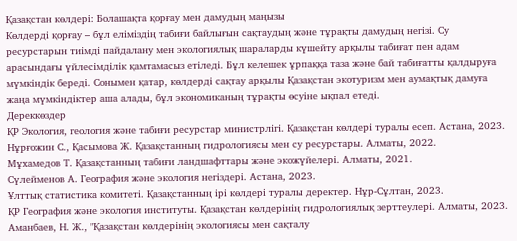Қазақстан көлдері: Болашақта қорғау мен дамудың маңызы
Көлдерді қорғау – бұл еліміздің табиғи байлығын сақтаудың және тұрақты дамудың негізі. Су ресурстарын тиімді пайдалану мен экологиялық шараларды күшейту арқылы табиғат пен адам арасындағы үйлесімділік қамтамасыз етіледі. Бұл келешек ұрпаққа таза және бай табиғатты қалдыруға мүмкіндік береді. Сонымен қатар, көлдерді сақтау арқылы Қазақстан экотуризм мен аумақтық дамуға жаңа мүмкіндіктер аша алады, бұл экономиканың тұрақты өсуіне ықпал етеді.
Дереккөздер
ҚР Экология, геология және табиғи ресурстар министрлігі. Қазақстан көлдері туралы есеп. Астана, 2023.
Нұрғожин С., Қасымова Ж. Қазақстанның гидрологиясы мен су ресурстары. Алматы, 2022.
Мұхамедов Т. Қазақстанның табиғи ландшафттары және экожүйелері. Алматы, 2021.
Сүлейменов А. География және экология негіздері. Астана, 2023.
Ұлттық статистика комитеті. Қазақстанның ірі көлдері туралы деректер. Нұр-Сұлтан, 2023.
ҚР География және экология институты. Қазақстан көлдерінің гидрологиялық зерттеулері. Алматы, 2023.
Аманбаев, Н. Ж., "Қазақстан көлдерінің экологиясы мен сақталу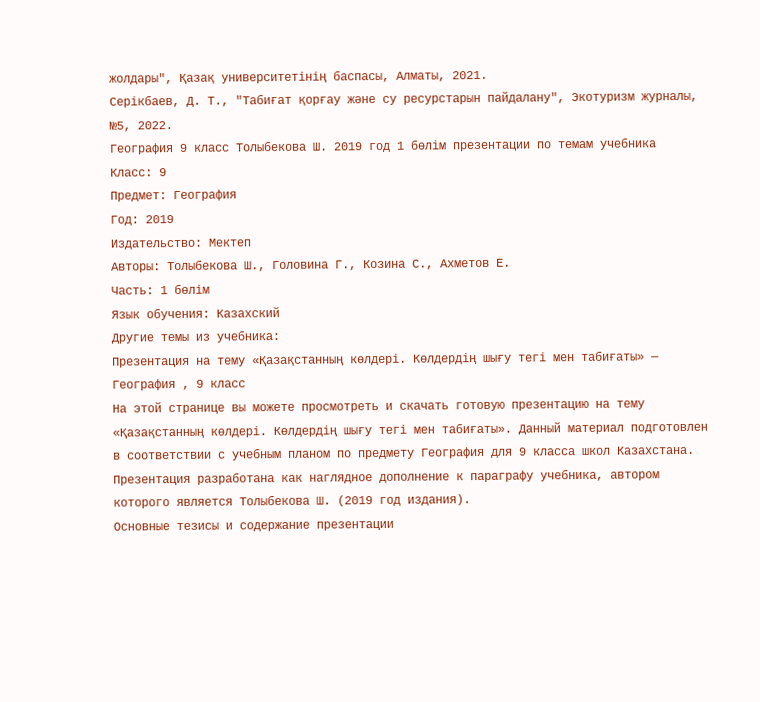жолдары", Қазақ университетінің баспасы, Алматы, 2021.
Серікбаев, Д. Т., "Табиғат қорғау және су ресурстарын пайдалану", Экотуризм журналы, №5, 2022.
География 9 класс Толыбекова Ш. 2019 год 1 бөлім презентации по темам учебника
Класс: 9
Предмет: География
Год: 2019
Издательство: Мектеп
Авторы: Толыбекова Ш., Головина Г., Козина С., Ахметов Е.
Часть: 1 бөлім
Язык обучения: Казахский
Другие темы из учебника:
Презентация на тему «Қазақстанның көлдері. Көлдердің шығу тегі мен табиғаты» — География , 9 класс
На этой странице вы можете просмотреть и скачать готовую презентацию на тему «Қазақстанның көлдері. Көлдердің шығу тегі мен табиғаты». Данный материал подготовлен в соответствии с учебным планом по предмету География для 9 класса школ Казахстана. Презентация разработана как наглядное дополнение к параграфу учебника, автором которого является Толыбекова Ш. (2019 год издания).
Основные тезисы и содержание презентации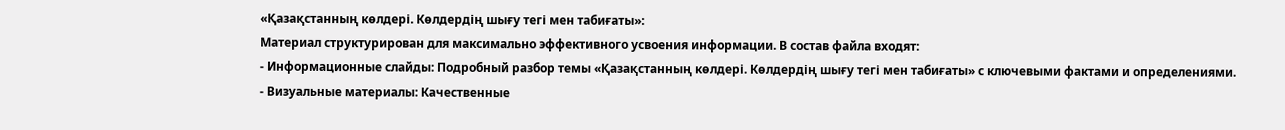«Қазақстанның көлдері. Көлдердің шығу тегі мен табиғаты»:
Материал структурирован для максимально эффективного усвоения информации. В состав файла входят:
- Информационные слайды: Подробный разбор темы «Қазақстанның көлдері. Көлдердің шығу тегі мен табиғаты» с ключевыми фактами и определениями.
- Визуальные материалы: Качественные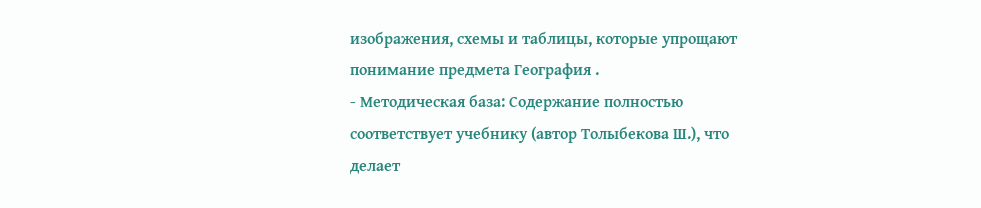изображения, схемы и таблицы, которые упрощают понимание предмета География .
- Методическая база: Содержание полностью соответствует учебнику (автор Толыбекова Ш.), что делает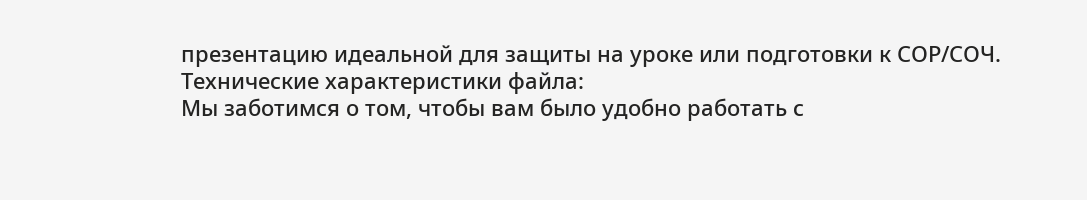презентацию идеальной для защиты на уроке или подготовки к СОР/СОЧ.
Технические характеристики файла:
Мы заботимся о том, чтобы вам было удобно работать с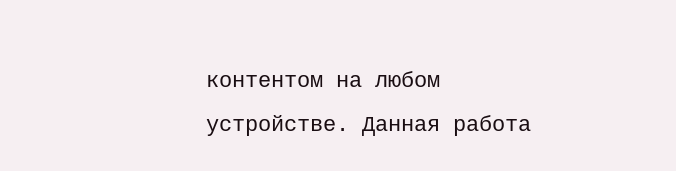контентом на любом устройстве. Данная работа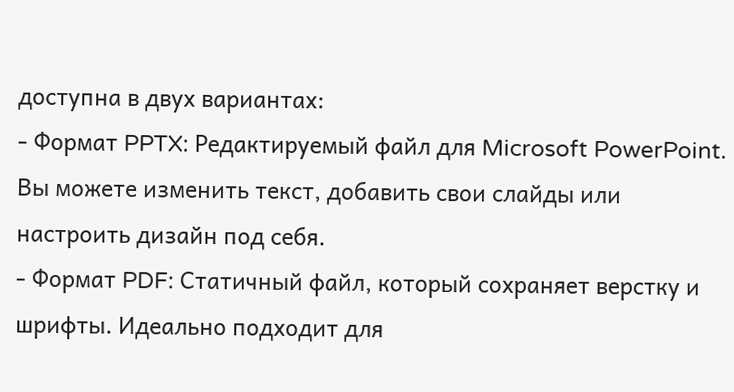доступна в двух вариантах:
- Формат PPTX: Редактируемый файл для Microsoft PowerPoint. Вы можете изменить текст, добавить свои слайды или настроить дизайн под себя.
- Формат PDF: Статичный файл, который сохраняет верстку и шрифты. Идеально подходит для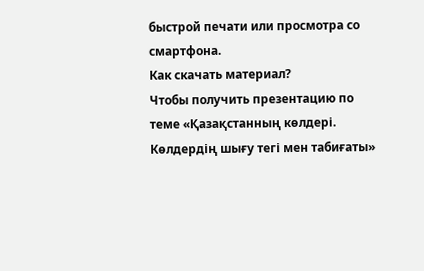быстрой печати или просмотра со смартфона.
Как скачать материал?
Чтобы получить презентацию по теме «Қазақстанның көлдері. Көлдердің шығу тегі мен табиғаты»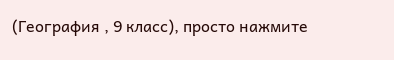(География , 9 класс), просто нажмите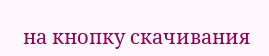на кнопку скачивания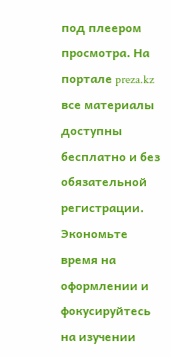под плеером просмотра. На портале preza.kz все материалы доступны бесплатно и без обязательной регистрации. Экономьте время на оформлении и фокусируйтесь на изучении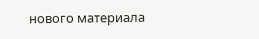нового материала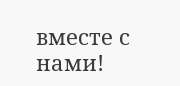вместе с нами!